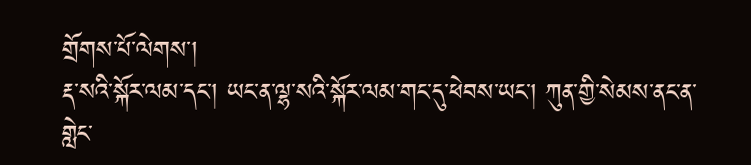གྲོགས་པོ་ལེགས་།
རྡ་སའི་སྐོར་ལམ་དང་། ཡང་ན་ལྷ་སའི་སྐོར་ལམ་གང་དུ་ཕེབས་ཡང་། ཀུན་གྱི་སེམས་ནང་ན་གླེང་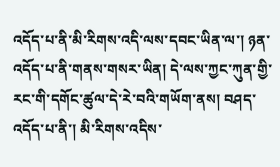འདོད་པ་ནི་མི་རིགས་འདི་ལས་དབང་ཡིན་ལ་། ཉན་འདོད་པ་ནི་གནས་གསར་ཡིན། དེ་ལས་ཀྱང་ཀུན་གྱི་རང་གི་དགོང་ཚུལ་དེ་རེ་བའི་གཡོག་ནས། བཤད་འདོད་པ་ནི་། མི་རིགས་འདིས་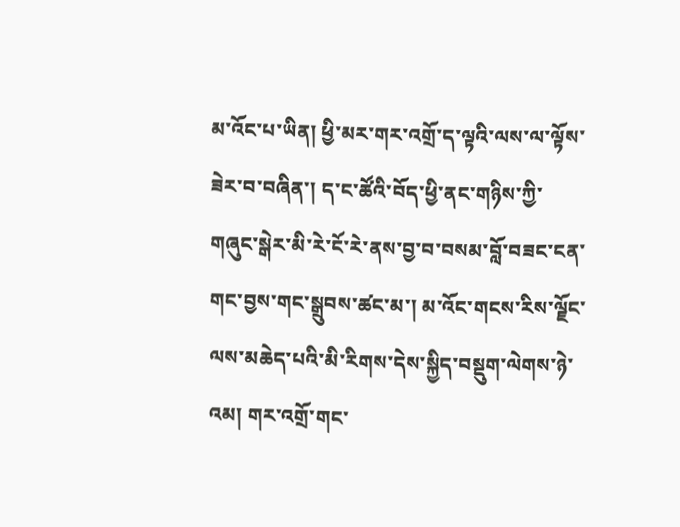མ་འོང་པ་ཡིན། ཕྱི་མར་གར་འགྲོ་ད་ལྟའི་ལས་ལ་ལྟོས་ཟེར་བ་བཞིན་། ད་ང་ཚོའི་བོད་ཕྱི་ནང་གཉིས་ཀྱི་གཞུང་སྒེར་མི་རེ་ངོ་རེ་ནས་བྱ་བ་བསམ་བློ་བཟང་ངན་གང་བྱས་གང་སྒྲུབས་ཚང་མ་། མ་འོང་གངས་རིས་ལྗོང་ལས་མཆེད་པའི་མི་རིགས་དེས་སྐྱིད་བསྡུག་ལེགས་ཉེ་འམ། གར་འགྲོ་གང་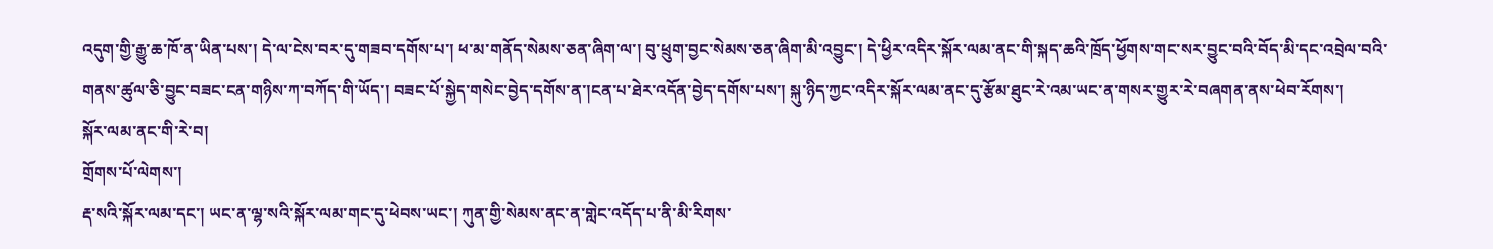འདུག་གྱི་རྒྱུ་ཆ་ཁོ་ན་ཡིན་པས་། དེ་ལ་ངེས་བར་དུ་གཟབ་དགོས་པ་། ཕ་མ་གནོད་སེམས་ཅན་ཞིག་ལ་། བུ་ཕྲུག་བྱང་སེམས་ཅན་ཞིག་མི་འབྱུང་། དེ་ཕྱིར་འདིར་སྐོར་ལམ་ནང་གི་སྐད་ཆའི་ཁྲོད་ཕྱོགས་གང་སར་བྱུང་བའི་བོད་མི་དང་འབྲེལ་བའི་གནས་ཚུལ་ཅི་བྱུང་བཟང་ངན་གཉིས་ཀ་བཀོད་གི་ཡོད་། བཟང་པོ་སྐྱེད་གསེང་བྱེད་དགོས་ན་།ངན་པ་ཐེར་འདོན་བྱེད་དགོས་པས་། སྐུ་ཉིད་ཀྱང་འདིར་སྐོར་ལམ་ནང་དུ་རྩོམ་ཐུང་རེ་འམ་ཡང་ན་གསར་གྱུར་རེ་བཞགན་ནས་ཕེབ་རོགས་།
སྐོར་ལམ་ནང་གི་རེ་བ།
གྲོགས་པོ་ལེགས་།
རྡ་སའི་སྐོར་ལམ་དང་། ཡང་ན་ལྷ་སའི་སྐོར་ལམ་གང་དུ་ཕེབས་ཡང་། ཀུན་གྱི་སེམས་ནང་ན་གླེང་འདོད་པ་ནི་མི་རིགས་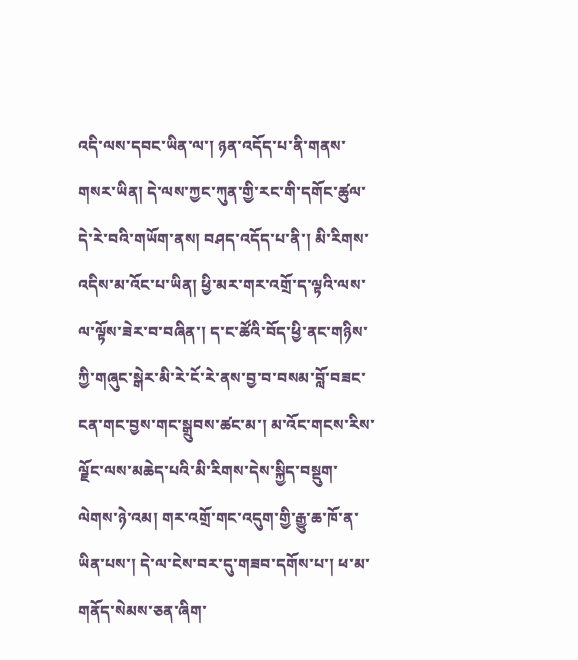འདི་ལས་དབང་ཡིན་ལ་། ཉན་འདོད་པ་ནི་གནས་གསར་ཡིན། དེ་ལས་ཀྱང་ཀུན་གྱི་རང་གི་དགོང་ཚུལ་དེ་རེ་བའི་གཡོག་ནས། བཤད་འདོད་པ་ནི་། མི་རིགས་འདིས་མ་འོང་པ་ཡིན། ཕྱི་མར་གར་འགྲོ་ད་ལྟའི་ལས་ལ་ལྟོས་ཟེར་བ་བཞིན་། ད་ང་ཚོའི་བོད་ཕྱི་ནང་གཉིས་ཀྱི་གཞུང་སྒེར་མི་རེ་ངོ་རེ་ནས་བྱ་བ་བསམ་བློ་བཟང་ངན་གང་བྱས་གང་སྒྲུབས་ཚང་མ་། མ་འོང་གངས་རིས་ལྗོང་ལས་མཆེད་པའི་མི་རིགས་དེས་སྐྱིད་བསྡུག་ལེགས་ཉེ་འམ། གར་འགྲོ་གང་འདུག་གྱི་རྒྱུ་ཆ་ཁོ་ན་ཡིན་པས་། དེ་ལ་ངེས་བར་དུ་གཟབ་དགོས་པ་། ཕ་མ་གནོད་སེམས་ཅན་ཞིག་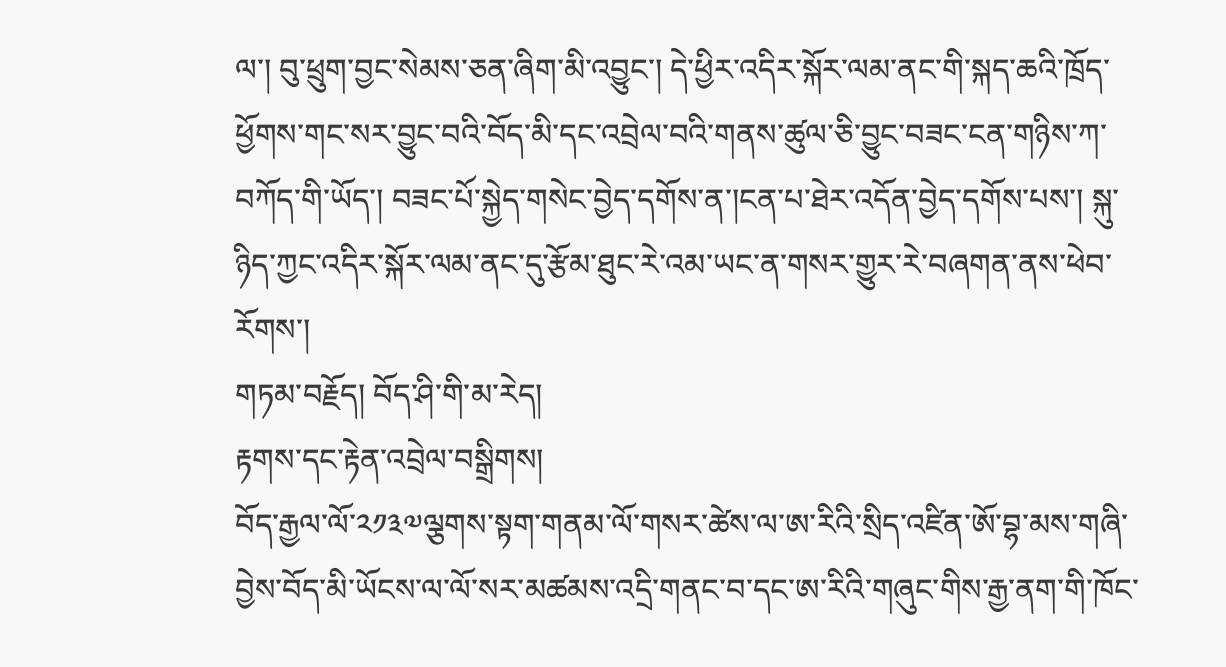ལ་། བུ་ཕྲུག་བྱང་སེམས་ཅན་ཞིག་མི་འབྱུང་། དེ་ཕྱིར་འདིར་སྐོར་ལམ་ནང་གི་སྐད་ཆའི་ཁྲོད་ཕྱོགས་གང་སར་བྱུང་བའི་བོད་མི་དང་འབྲེལ་བའི་གནས་ཚུལ་ཅི་བྱུང་བཟང་ངན་གཉིས་ཀ་བཀོད་གི་ཡོད་། བཟང་པོ་སྐྱེད་གསེང་བྱེད་དགོས་ན་།ངན་པ་ཐེར་འདོན་བྱེད་དགོས་པས་། སྐུ་ཉིད་ཀྱང་འདིར་སྐོར་ལམ་ནང་དུ་རྩོམ་ཐུང་རེ་འམ་ཡང་ན་གསར་གྱུར་རེ་བཞགན་ནས་ཕེབ་རོགས་།
གཏམ་བརྗོད། བོད་ཤི་གི་མ་རེད།
རྟགས་དང་རྟེན་འབྲེལ་བསྒྲིགས།
བོད་རྒྱལ་ལོ་༢༡༣༧ལྕགས་སྟག་གནམ་ལོ་གསར་ཚེས་ལ་ཨ་རིའི་སྲིད་འཛིན་ཨོ་བྷ་མས་གཞི་བྱེས་བོད་མི་ཡོངས་ལ་ལོ་སར་མཚམས་འདྲི་གནང་བ་དང་ཨ་རིའི་གཞུང་གིས་རྒྱ་ནག་གི་ཁོང་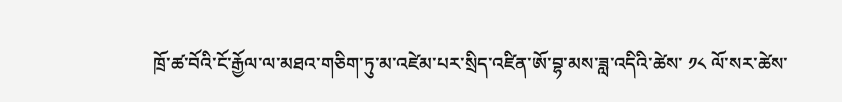ཁྲོ་ཚ་བོའི་ངོ་རྒྱོལ་ལ་མཐའ་གཅིག་ཏུ་མ་འཛེམ་པར་སྲིད་འཛིན་ཨོ་བྷ་མས་ཟླ་འདིའི་ཚེས་ ༡༨ ལོ་སར་ཚེས་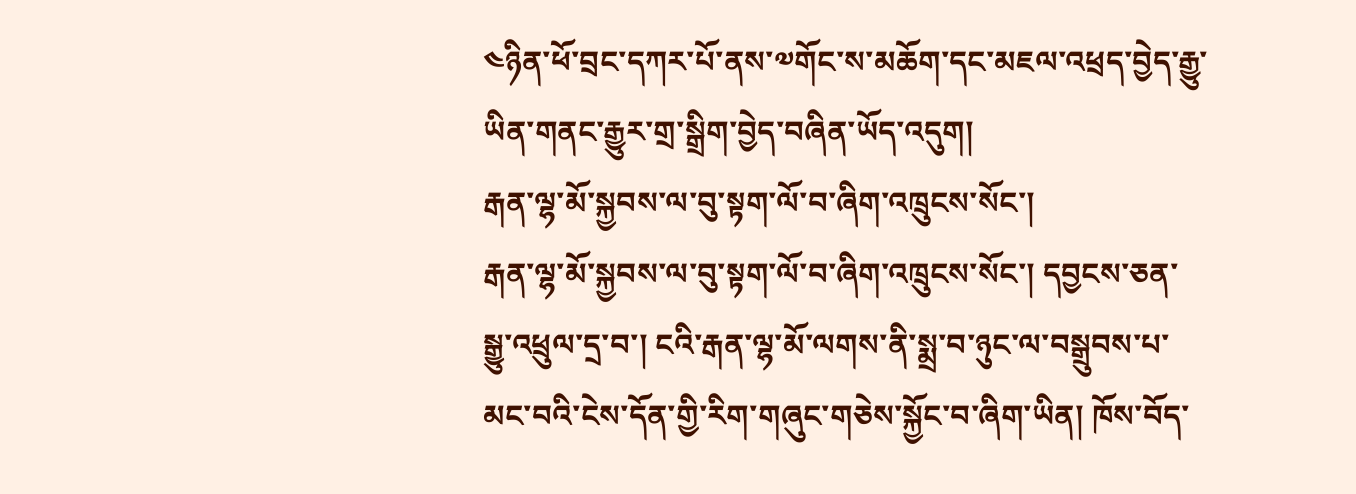༤ཉིན་ཕོ་བྲང་དཀར་པོ་ནས་༧གོང་ས་མཆོག་དང་མཇལ་འཕྲད་བྱེད་རྒྱུ་ཡིན་གནང་རྒྱུར་གྲ་སྒྲིག་བྱེད་བཞིན་ཡོད་འདུག།
རྒན་ལྷ་མོ་སྐྱབས་ལ་བུ་སྟག་ལོ་བ་ཞིག་འཁྲུངས་སོང་།
རྒན་ལྷ་མོ་སྐྱབས་ལ་བུ་སྟག་ལོ་བ་ཞིག་འཁྲུངས་སོང་། དབྱངས་ཅན་སྒྱུ་འཕྲུལ་དྲ་བ་། ངའི་རྒན་ལྷ་མོ་ལགས་ནི་སྨྲ་བ་ཉུང་ལ་བསྒྲུབས་པ་མང་བའི་ངེས་དོན་གྱི་རིག་གཞུང་གཅེས་སྐྱོང་བ་ཞིག་ཡིན། ཁོས་བོད་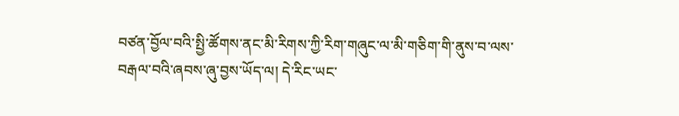བཙན་བྱོལ་བའི་སྤྱི་ཚོགས་ནང་མི་རིགས་ཀྱི་རིག་གཞུང་ལ་མི་གཅིག་གི་ནུས་བ་ལས་བརྒལ་བའི་ཞབས་ཞུ་བྱས་ཡོད་ལ། དེ་རིང་ཡང་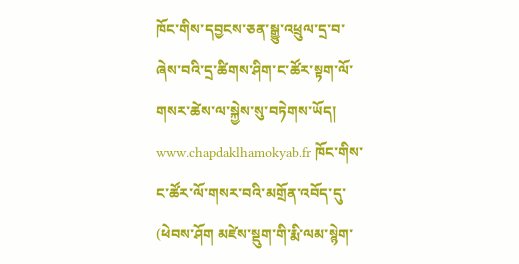ཁོང་གིས་དབྱངས་ཅན་སྒྱུ་འཕྲུལ་དྲ་བ་ཞེས་བའི་དྲ་ཚིགས་ཤིག་ང་ཚོར་སྟག་ལོ་གསར་ཚེས་ལ་སྐྱེས་སུ་བཏེགས་ཡོད། www.chapdaklhamokyab.fr ཁོང་གིས་ང་ཚོར་ལོ་གསར་བའི་མགྲོན་འབོད་དུ་ (ཕེབས་ཤོག མཛེས་སྡུག་གི་རྨི་ལམ་སྙེག་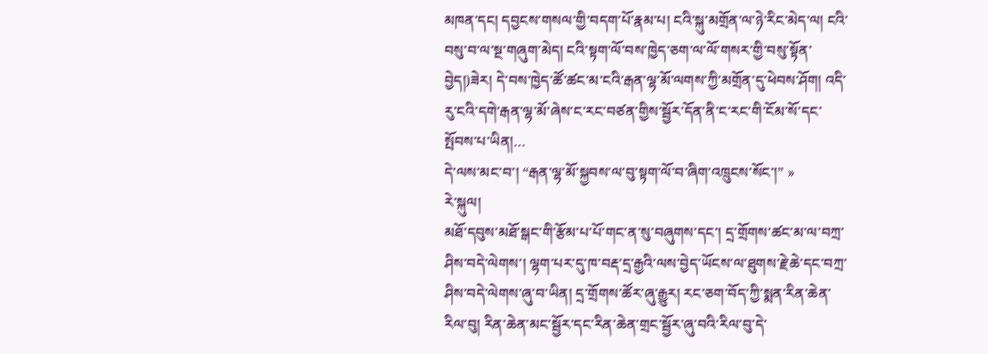མཁན་དང། དབྱངས་གསལ་གྱི་བདག་པོ་རྣམ་པ། ངའི་སྐུ་མགྲོན་ལ་ཉེ་རིང་མེད་ལ། ངའི་བསུ་བ་ལ་སྔ་གཞུག་མེད། ངའི་སྟག་ལོ་བས་ཁྱེད་ཅག་ལ་ལོ་གསར་གྱི་བསུ་སྟོན་བྱེད།)ཟེར། དེ་བས་ཁྱེད་ཚོ་ཚང་མ་ངའི་རྒན་ལྷ་མོ་ལགས་ཀྱི་མགྲོན་དུ་ཕེབས་ཤོག། འདི་རུ་ངའི་དགེ་རྒན་ལྷ་མོ་ཞེས་ང་རང་བཙན་གྱིས་སྦྱོར་དོན་ནི་ང་རང་གི་ངོམ་སོ་དང་སྤོབས་པ་ཡིན།…
དེ་ལས་མང་བ་། “རྒན་ལྷ་མོ་སྐྱབས་ལ་བུ་སྟག་ལོ་བ་ཞིག་འཁྲུངས་སོང་།” »
རེ་སྐུལ།
མཐོ་དབུས་མཐོ་སྒང་གི་རྩོམ་པ་པོ་གང་ན་སུ་བཞུགས་དང་། དྲ་གྲོགས་ཚང་མ་ལ་བཀྲ་ཤིས་བདེ་ལེགས་། ལྷག་པར་དུ་ཁ་བརྡ་དྲ་རྒྱའི་ལས་བྱེད་ཡོངས་ལ་ཐུགས་རྗེ་ཆེ་དང་བཀྲ་ཤིས་བདེ་ལེགས་ཞུ་བ་ཡིན། དྲ་གྲོགས་ཚོར་ཞུ་རྒྱུར། རང་ཅག་བོད་ཀྱི་སྨན་རིན་ཆེན་རིལ་བུ། རིན་ཆེན་མང་སྦྱོར་དང་རིན་ཆེན་གྲང་སྦྱོར་ཞུ་བའི་རིལ་བུ་དེ་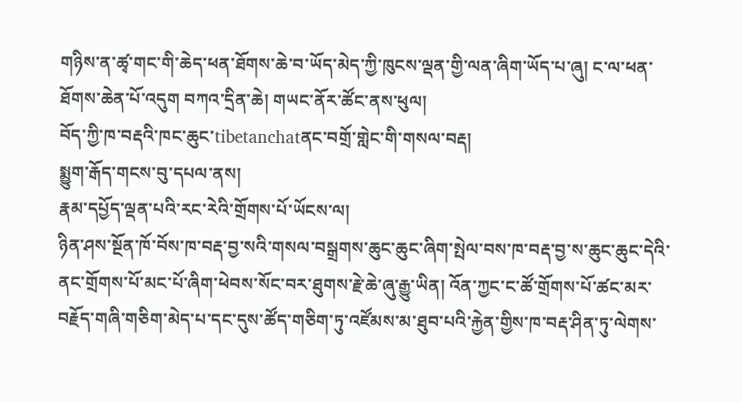གཉིས་ན་ཚྭ་གང་གི་ཆེད་ཕན་ཐོགས་ཆེ་བ་ཡོད་མེད་ཀྱི་ཁུངས་ལྡན་གྱི་ལན་ཞིག་ཡོད་པ་ཞུ། ང་ལ་ཕན་ཐོགས་ཆེན་པོ་འདུག བཀའ་དྲིན་ཆེ། གཡང་ནོར་ཚོང་ནས་ཕུལ།
བོད་ཀྱི་ཁ་བརྡའི་ཁང་ཆུང་tibetanchatནང་བགྲོ་གླེང་གི་གསལ་བརྡ།
སྨྱུག་རྒོད་གངས་བུ་དཔལ་ནས།
རྣམ་དཔྱོད་ལྡན་པའི་རང་རེའི་གྲོགས་པོ་ཡོངས་ལ།
ཉིན་ཤས་སྔོན་ཁོ་བོས་ཁ་བརྡ་བྱ་སའི་གསལ་བསྒྲགས་ཆུང་ཆུང་ཞིག་སྤེལ་བས་ཁ་བརྡ་བྱ་ས་ཆུང་ཆུང་དེའི་ནང་གྲོགས་པོ་མང་པོ་ཞིག་ཕེབས་སོང་བར་ཐུགས་རྗེ་ཆེ་ཞུ་རྒྱུ་ཡིན། འོན་ཀྱང་ང་ཚོ་གྲོགས་པོ་ཚང་མར་བརྗོད་གཞི་གཅིག་མེད་པ་དང་དུས་ཚོད་གཅིག་ཏུ་འཛོམས་མ་ཐུབ་པའི་རྐྱེན་གྱིས་ཁ་བརྡ་ཤིན་ཏུ་ལེགས་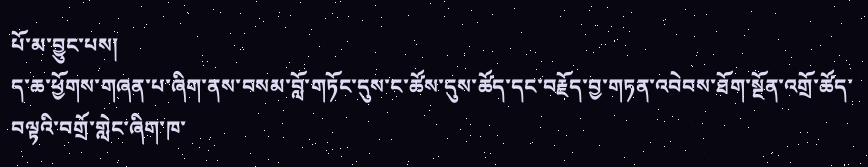པོ་མ་བྱུང་པས།
ད་ཆ་ཕྱོགས་གཞན་པ་ཞིག་ནས་བསམ་བློ་གཏོང་དུས་ང་ཚོས་དུས་ཚོད་དང་བརྗོད་བྱ་གཏན་འབེབས་ཐོག་སྔོན་འགྲོ་ཚོད་བལྟའི་བགྲོ་གླེང་ཞིག་ཁ་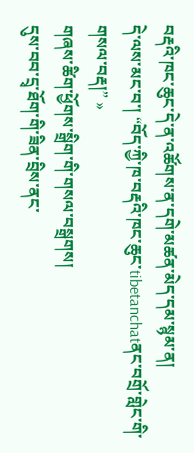བརྡའི་ཁང་ཆུང་དེ་ན་འཚོགས་ན་དགེ་མཚན་མེད་དམ་སྙམ་ན།
དེ་ལས་མང་བ་། “བོད་ཀྱི་ཁ་བརྡའི་ཁང་ཆུང་tibetanchatནང་བགྲོ་གླེང་གི་གསལ་བརྡ།” »
གཞས་ཚིག་ཕྱོགས་སྒྲིག་གི་གསལ་བསྒྲགས།
དུས་བབ་དྲྭ་ཐོག་གི་ཟིན་བྲིས་ནང་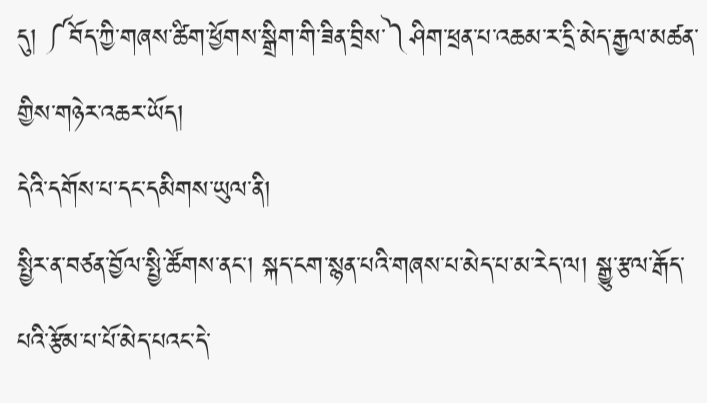དུ། ༼བོད་ཀྱི་གཞས་ཚིག་ཕྱོགས་སྒྲིག་གི་ཟིན་བྲིས་༽ཤིག་ཕྲན་པ་འཆམ་ར་དྲི་མེད་རྒྱལ་མཚན་གྱིས་གཉེར་འཆར་ཡོད།
དེའི་དགོས་པ་དང་དམིགས་ཡུལ་ནི།
སྤྱིར་ན་བཙན་བྱོལ་སྤྱི་ཚོགས་ནང་། སྐད་ངག་སྙན་པའི་གཞས་པ་མེད་པ་མ་རེད་ལ། སྒྱུ་རྩལ་རྒོད་པའི་རྩོམ་པ་པོ་མེད་པའང་དེ་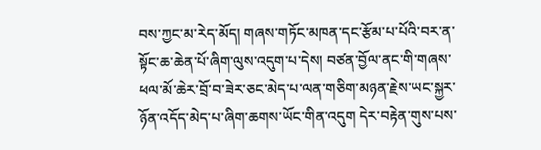བས་ཀྱང་མ་རེད་མོད། གཞས་གཏོང་མཁན་དང་རྩོམ་པ་པོའི་བར་ན་སྟོང་ཆ་ཆེན་པོ་ཞིག་ལུས་འདུག་པ་དེས། བཙན་བྱོལ་ནང་གི་གཞས་ཕལ་མོ་ཆེར་བྲོ་བ་ཟེར་ཅང་མེད་པ་ལན་གཅིག་མཉན་རྗེས་ཡང་སྐྱར་ཉོན་འདོད་མེད་པ་ཞིག་ཆགས་ཡོང་གིན་འདུག དེར་བརྟེན་གུས་པས་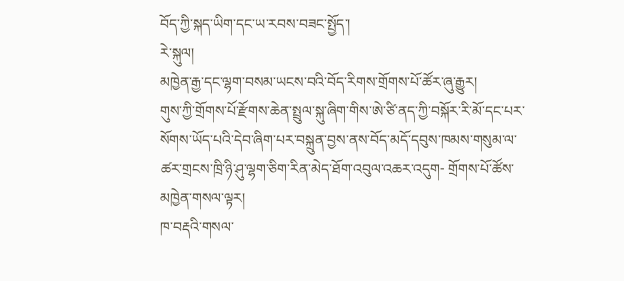བོད་ཀྱི་སྐད་ཡིག་དང་ཡ་རབས་བཟང་སྤྱོད་།
རེ་སྐུལ།
མཁྱེན་རྒྱ་དང་ལྷག་བསམ་ཡངས་བའི་བོད་རིགས་གྲོགས་པོ་ཚོར་ཞུ་རྒྱུར།
གུས་ཀྱི་གྲོགས་པོ་རྫོགས་ཆེན་སྤྲུལ་སྐུ་ཞིག་གིས་ཨེ་ཙི་ནད་ཀྱི་བསྐོར་རི་མོ་དང་པར་སོགས་ཡོད་པའི་དེབ་ཞིག་པར་བསྐྲུན་བྱས་ནས་བོད་མདོ་དབུས་ཁམས་གསུམ་ལ་ཚར་གྲངས་ཁྲི་ཉི་ཤུ་ལྷག་ཅིག་རིན་མེད་ཐོག་འབུལ་འཆར་འདུག- གྲོགས་པོ་ཚོས་མཁྱེན་གསལ་ལྟར།
ཁ་བརྡའི་གསལ་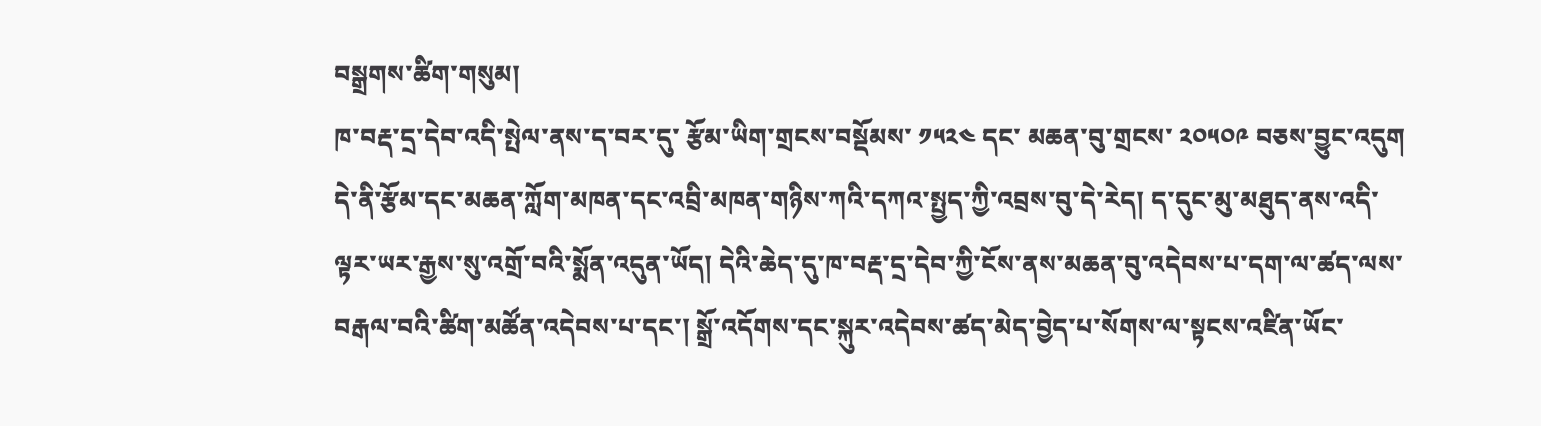བསྒྲགས་ཚིག་གསུམ།
ཁ་བརྡ་དྲ་དེབ་འདི་སྤེལ་ནས་ད་བར་དུ་ རྩོམ་ཡིག་གྲངས་བསྡོམས་ ༡༥༢༤ དང་ མཆན་བུ་གྲངས་ ༢༠༥༠༩ བཅས་བྱུང་འདུག དེ་ནི་རྩོམ་དང་མཆན་ཀློག་མཁན་དང་འབྲི་མཁན་གཉིས་ཀའི་དཀའ་སྤྱད་ཀྱི་འབྲས་བུ་དེ་རེད། ད་དུང་མུ་མཐུད་ནས་འདི་ལྟར་ཡར་རྒྱས་སུ་འགྲོ་བའི་སྨོན་འདུན་ཡོད། དེའི་ཆེད་དུ་ཁ་བརྡ་དྲ་དེབ་ཀྱི་ངོས་ནས་མཆན་བུ་འདེབས་པ་དག་ལ་ཚད་ལས་བརྒལ་བའི་ཚིག་མཚོན་འདེབས་པ་དང་། སྒྲོ་འདོགས་དང་སྐུར་འདེབས་ཚད་མེད་བྱེད་པ་སོགས་ལ་སྟངས་འཛིན་ཡོང་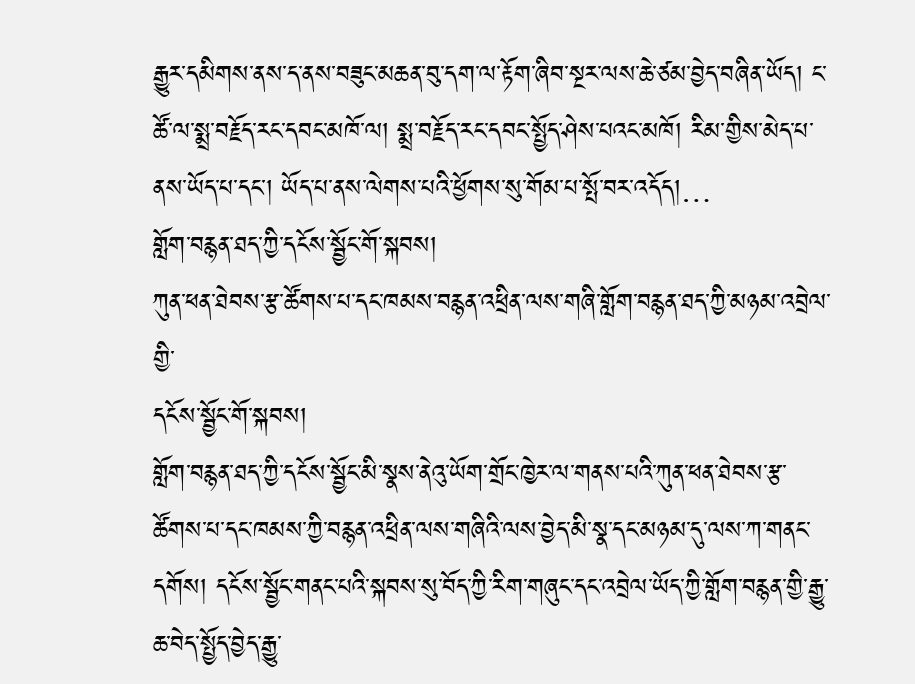རྒྱུར་དམིགས་ནས་ད་ནས་བཟུང་མཆན་བུ་དག་ལ་རྟོག་ཞིབ་སྔར་ལས་ཆེ་ཙམ་བྱེད་བཞིན་ཡོད། ང་ཚོ་ལ་སྨྲ་བརྗོད་རང་དབང་མཁོ་ལ། སྨྲ་བརྗོད་རང་དབང་སྤྱོད་ཤེས་པའང་མཁོ། རིམ་གྱིས་མེད་པ་ནས་ཡོད་པ་དང་། ཡོད་པ་ནས་ལེགས་པའི་ཕྱོགས་སུ་གོམ་པ་སྤོ་བར་འདོད།…
གློག་བརྙན་ཐད་ཀྱི་དངོས་སྦྱོང་གོ་སྐབས།
ཀུན་ཕན་ཐེབས་རྩ་ཚོགས་པ་དང་ཁམས་བརྙན་འཕྲིན་ལས་གཞི་གློག་བརྙན་ཐད་ཀྱི་མཉམ་འབྲེལ་གྱི་
དངོས་སྦྱོང་གོ་སྐབས།
གློག་བརྙན་ཐད་ཀྱི་དངོས་སྦྱོང་མི་སྣས་ནེའུ་ཡོག་གྲོང་ཁྱེར་ལ་གནས་པའི་ཀུན་ཕན་ཐེབས་རྩ་ཚོགས་པ་དང་ཁམས་ཀྱི་བརྙན་འཕྲིན་ལས་གཞིའི་ལས་བྱེད་མི་སྣ་དང་མཉམ་དུ་ལས་ཀ་གནང་དགོས། དངོས་སྦྱོང་གནང་པའི་སྐབས་སུ་བོད་ཀྱི་རིག་གཞུང་དང་འབྲེལ་ཡོད་ཀྱི་གློག་བརྙན་གྱི་རྒྱུ་ཆ་བེད་སྤྱོད་བྱེད་རྒྱུ་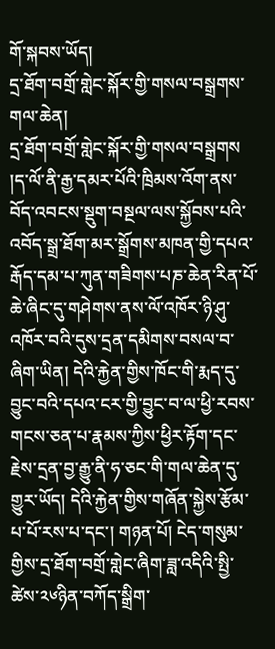གོ་སྐབས་ཡོད།
དྲ་ཐོག་བགྲོ་གླེང་སྐོར་གྱི་གསལ་བསྒྲགས་གལ་ཆེན།
དྲ་ཐོག་བགྲོ་གླེང་སྐོར་གྱི་གསལ་བསྒྲགས
།ད་ལོ་ནི་རྒྱ་དམར་པོའི་ཁྲིམས་འོག་ནས་བོད་འབངས་སྡུག་བསྔལ་ལས་སྐྱོབས་པའི་འབོད་སྒྲ་ཐོག་མར་སྒྲོགས་མཁན་གྱི་དཔའ་རྒོད་དམ་པ་ཀུན་གཟིགས་པཎ་ཆེན་རིན་པོ་ཆེ་ཞིང་དུ་གཤེགས་ནས་ལོ་འཁོར་ཉི་ཤུ་འཁོར་བའི་དུས་དྲན་དམིགས་བསལ་བ་ཞིག་ཡིན། དེའི་རྐྱེན་གྱིས་ཁོང་གི་རྨད་དུ་བྱུང་བའི་དཔའ་ངར་གྱི་བྱུང་བ་ལ་ཕྱི་རབས་གངས་ཅན་པ་རྣམས་ཀྱིས་ཕྱིར་རྟོག་དང་རྗེས་དྲན་བྱ་རྒྱུ་ནི་ཧ་ཅང་གི་གལ་ཆེན་དུ་གྱུར་ཡོད། དེའི་རྐྱེན་གྱིས་གཞོན་སྐྱེས་རྩོམ་པ་པོ་རས་པ་དང་། གཉན་པོ། ངེད་གསུམ་གྱིས་དྲ་ཐོག་བགྲོ་གླེང་ཞིག་ཟླ་འདིའི་སྤྱི་ཚེས་༢༦ཉིན་བཀོད་སྒྲིག་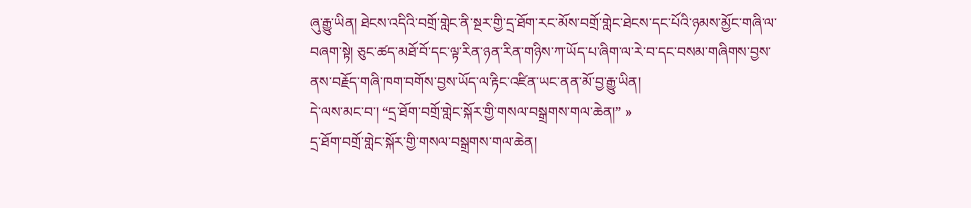ཞུ་རྒྱུ་ཡིན། ཐེངས་འདིའི་བགྲོ་གླེང་ནི་སྔར་གྱི་དྲ་ཐོག་རང་མོས་བགྲོ་གླེང་ཐེངས་དང་པོའི་ཉམས་མྱོང་གཞི་ལ་བཞག་སྟེ། ཅུང་ཚད་མཐོ་བོ་དང་ལྟ་རིན་ཉན་རིན་གཉིས་ཀ་ཡོད་པ་ཞིག་ལ་རེ་བ་དང་བསམ་གཞིགས་བྱས་ནས་བརྗོད་གཞི་ཁག་བགོས་བྱས་ཡོད་ལ་རྟིང་འཛིན་ཡང་ནན་མོ་བྱ་རྒྱུ་ཡིན།
དེ་ལས་མང་བ་། “དྲ་ཐོག་བགྲོ་གླེང་སྐོར་གྱི་གསལ་བསྒྲགས་གལ་ཆེན།” »
དྲ་ཐོག་བགྲོ་གླེང་སྐོར་གྱི་གསལ་བསྒྲགས་གལ་ཆེན།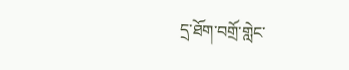དྲ་ཐོག་བགྲོ་གླེང་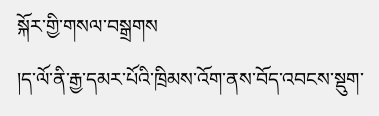སྐོར་གྱི་གསལ་བསྒྲགས
།ད་ལོ་ནི་རྒྱ་དམར་པོའི་ཁྲིམས་འོག་ནས་བོད་འབངས་སྡུག་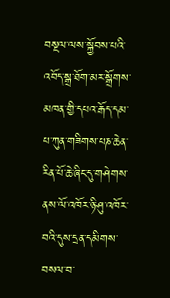བསྔལ་ལས་སྐྱོབས་པའི་འབོད་སྒྲ་ཐོག་མར་སྒྲོགས་མཁན་གྱི་དཔའ་རྒོད་དམ་པ་ཀུན་གཟིགས་པཎ་ཆེན་རིན་པོ་ཆེ་ཞིང་དུ་གཤེགས་ནས་ལོ་འཁོར་ཉི་ཤུ་འཁོར་བའི་དུས་དྲན་དམིགས་བསལ་བ་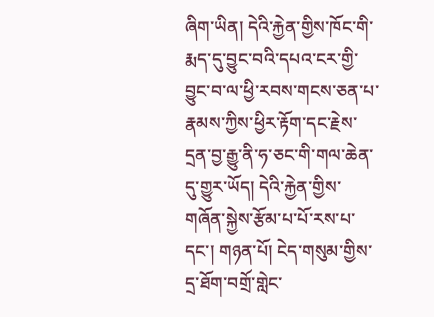ཞིག་ཡིན། དེའི་རྐྱེན་གྱིས་ཁོང་གི་རྨད་དུ་བྱུང་བའི་དཔའ་ངར་གྱི་བྱུང་བ་ལ་ཕྱི་རབས་གངས་ཅན་པ་རྣམས་ཀྱིས་ཕྱིར་རྟོག་དང་རྗེས་དྲན་བྱ་རྒྱུ་ནི་ཧ་ཅང་གི་གལ་ཆེན་དུ་གྱུར་ཡོད། དེའི་རྐྱེན་གྱིས་གཞོན་སྐྱེས་རྩོམ་པ་པོ་རས་པ་དང་། གཉན་པོ། ངེད་གསུམ་གྱིས་དྲ་ཐོག་བགྲོ་གླེང་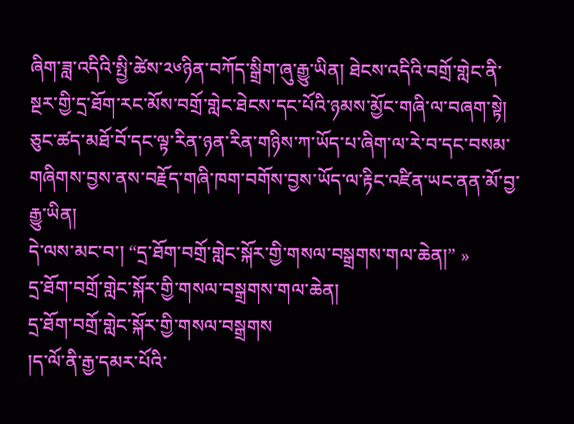ཞིག་ཟླ་འདིའི་སྤྱི་ཚེས་༢༦ཉིན་བཀོད་སྒྲིག་ཞུ་རྒྱུ་ཡིན། ཐེངས་འདིའི་བགྲོ་གླེང་ནི་སྔར་གྱི་དྲ་ཐོག་རང་མོས་བགྲོ་གླེང་ཐེངས་དང་པོའི་ཉམས་མྱོང་གཞི་ལ་བཞག་སྟེ། ཅུང་ཚད་མཐོ་བོ་དང་ལྟ་རིན་ཉན་རིན་གཉིས་ཀ་ཡོད་པ་ཞིག་ལ་རེ་བ་དང་བསམ་གཞིགས་བྱས་ནས་བརྗོད་གཞི་ཁག་བགོས་བྱས་ཡོད་ལ་རྟིང་འཛིན་ཡང་ནན་མོ་བྱ་རྒྱུ་ཡིན།
དེ་ལས་མང་བ་། “དྲ་ཐོག་བགྲོ་གླེང་སྐོར་གྱི་གསལ་བསྒྲགས་གལ་ཆེན།” »
དྲ་ཐོག་བགྲོ་གླེང་སྐོར་གྱི་གསལ་བསྒྲགས་གལ་ཆེན།
དྲ་ཐོག་བགྲོ་གླེང་སྐོར་གྱི་གསལ་བསྒྲགས
།ད་ལོ་ནི་རྒྱ་དམར་པོའི་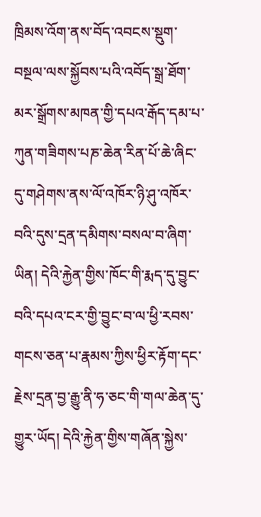ཁྲིམས་འོག་ནས་བོད་འབངས་སྡུག་བསྔལ་ལས་སྐྱོབས་པའི་འབོད་སྒྲ་ཐོག་མར་སྒྲོགས་མཁན་གྱི་དཔའ་རྒོད་དམ་པ་ཀུན་གཟིགས་པཎ་ཆེན་རིན་པོ་ཆེ་ཞིང་དུ་གཤེགས་ནས་ལོ་འཁོར་ཉི་ཤུ་འཁོར་བའི་དུས་དྲན་དམིགས་བསལ་བ་ཞིག་ཡིན། དེའི་རྐྱེན་གྱིས་ཁོང་གི་རྨད་དུ་བྱུང་བའི་དཔའ་ངར་གྱི་བྱུང་བ་ལ་ཕྱི་རབས་གངས་ཅན་པ་རྣམས་ཀྱིས་ཕྱིར་རྟོག་དང་རྗེས་དྲན་བྱ་རྒྱུ་ནི་ཧ་ཅང་གི་གལ་ཆེན་དུ་གྱུར་ཡོད། དེའི་རྐྱེན་གྱིས་གཞོན་སྐྱེས་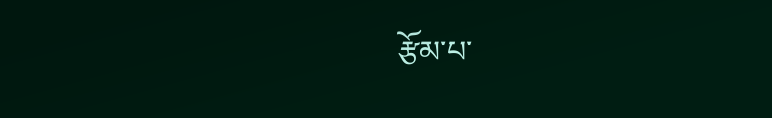རྩོམ་པ་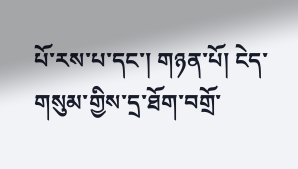པོ་རས་པ་དང་། གཉན་པོ། ངེད་གསུམ་གྱིས་དྲ་ཐོག་བགྲོ་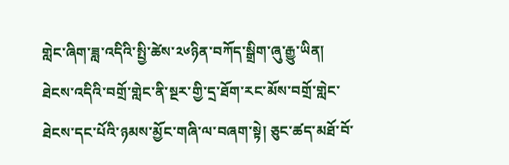གླེང་ཞིག་ཟླ་འདིའི་སྤྱི་ཚེས་༢༦ཉིན་བཀོད་སྒྲིག་ཞུ་རྒྱུ་ཡིན། ཐེངས་འདིའི་བགྲོ་གླེང་ནི་སྔར་གྱི་དྲ་ཐོག་རང་མོས་བགྲོ་གླེང་ཐེངས་དང་པོའི་ཉམས་མྱོང་གཞི་ལ་བཞག་སྟེ། ཅུང་ཚད་མཐོ་བོ་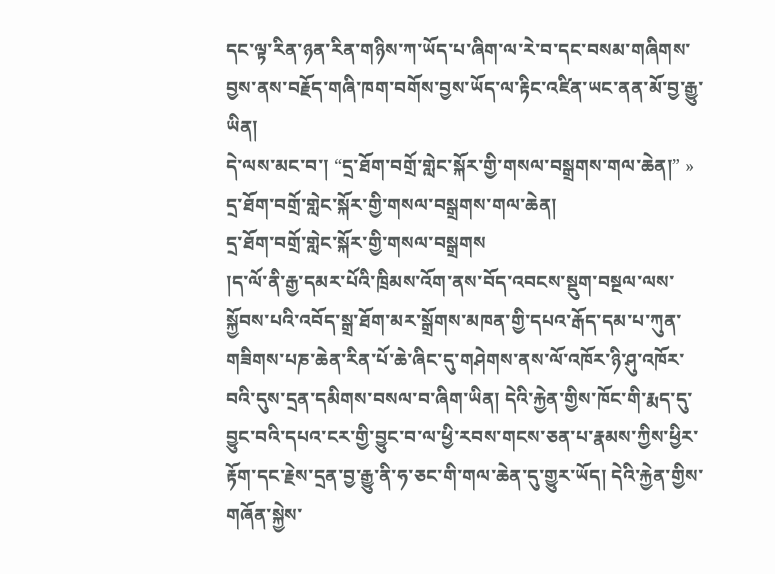དང་ལྟ་རིན་ཉན་རིན་གཉིས་ཀ་ཡོད་པ་ཞིག་ལ་རེ་བ་དང་བསམ་གཞིགས་བྱས་ནས་བརྗོད་གཞི་ཁག་བགོས་བྱས་ཡོད་ལ་རྟིང་འཛིན་ཡང་ནན་མོ་བྱ་རྒྱུ་ཡིན།
དེ་ལས་མང་བ་། “དྲ་ཐོག་བགྲོ་གླེང་སྐོར་གྱི་གསལ་བསྒྲགས་གལ་ཆེན།” »
དྲ་ཐོག་བགྲོ་གླེང་སྐོར་གྱི་གསལ་བསྒྲགས་གལ་ཆེན།
དྲ་ཐོག་བགྲོ་གླེང་སྐོར་གྱི་གསལ་བསྒྲགས
།ད་ལོ་ནི་རྒྱ་དམར་པོའི་ཁྲིམས་འོག་ནས་བོད་འབངས་སྡུག་བསྔལ་ལས་སྐྱོབས་པའི་འབོད་སྒྲ་ཐོག་མར་སྒྲོགས་མཁན་གྱི་དཔའ་རྒོད་དམ་པ་ཀུན་གཟིགས་པཎ་ཆེན་རིན་པོ་ཆེ་ཞིང་དུ་གཤེགས་ནས་ལོ་འཁོར་ཉི་ཤུ་འཁོར་བའི་དུས་དྲན་དམིགས་བསལ་བ་ཞིག་ཡིན། དེའི་རྐྱེན་གྱིས་ཁོང་གི་རྨད་དུ་བྱུང་བའི་དཔའ་ངར་གྱི་བྱུང་བ་ལ་ཕྱི་རབས་གངས་ཅན་པ་རྣམས་ཀྱིས་ཕྱིར་རྟོག་དང་རྗེས་དྲན་བྱ་རྒྱུ་ནི་ཧ་ཅང་གི་གལ་ཆེན་དུ་གྱུར་ཡོད། དེའི་རྐྱེན་གྱིས་གཞོན་སྐྱེས་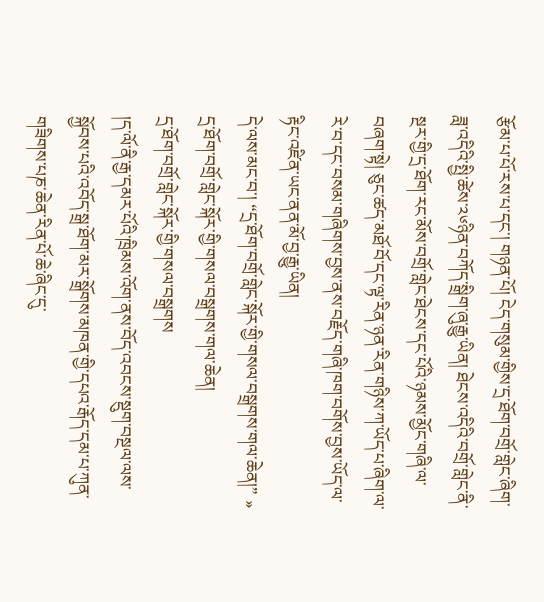རྩོམ་པ་པོ་རས་པ་དང་། གཉན་པོ། ངེད་གསུམ་གྱིས་དྲ་ཐོག་བགྲོ་གླེང་ཞིག་ཟླ་འདིའི་སྤྱི་ཚེས་༢༦ཉིན་བཀོད་སྒྲིག་ཞུ་རྒྱུ་ཡིན། ཐེངས་འདིའི་བགྲོ་གླེང་ནི་སྔར་གྱི་དྲ་ཐོག་རང་མོས་བགྲོ་གླེང་ཐེངས་དང་པོའི་ཉམས་མྱོང་གཞི་ལ་བཞག་སྟེ། ཅུང་ཚད་མཐོ་བོ་དང་ལྟ་རིན་ཉན་རིན་གཉིས་ཀ་ཡོད་པ་ཞིག་ལ་རེ་བ་དང་བསམ་གཞིགས་བྱས་ནས་བརྗོད་གཞི་ཁག་བགོས་བྱས་ཡོད་ལ་རྟིང་འཛིན་ཡང་ནན་མོ་བྱ་རྒྱུ་ཡིན།
དེ་ལས་མང་བ་། “དྲ་ཐོག་བགྲོ་གླེང་སྐོར་གྱི་གསལ་བསྒྲགས་གལ་ཆེན།” »
དྲ་ཐོག་བགྲོ་གླེང་སྐོར་གྱི་གསལ་བསྒྲགས་གལ་ཆེན།
དྲ་ཐོག་བགྲོ་གླེང་སྐོར་གྱི་གསལ་བསྒྲགས
།ད་ལོ་ནི་རྒྱ་དམར་པོའི་ཁྲིམས་འོག་ནས་བོད་འབངས་སྡུག་བསྔལ་ལས་སྐྱོབས་པའི་འབོད་སྒྲ་ཐོག་མར་སྒྲོགས་མཁན་གྱི་དཔའ་རྒོད་དམ་པ་ཀུན་གཟིགས་པཎ་ཆེན་རིན་པོ་ཆེ་ཞིང་དུ་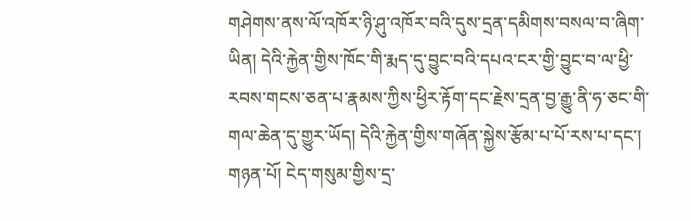གཤེགས་ནས་ལོ་འཁོར་ཉི་ཤུ་འཁོར་བའི་དུས་དྲན་དམིགས་བསལ་བ་ཞིག་ཡིན། དེའི་རྐྱེན་གྱིས་ཁོང་གི་རྨད་དུ་བྱུང་བའི་དཔའ་ངར་གྱི་བྱུང་བ་ལ་ཕྱི་རབས་གངས་ཅན་པ་རྣམས་ཀྱིས་ཕྱིར་རྟོག་དང་རྗེས་དྲན་བྱ་རྒྱུ་ནི་ཧ་ཅང་གི་གལ་ཆེན་དུ་གྱུར་ཡོད། དེའི་རྐྱེན་གྱིས་གཞོན་སྐྱེས་རྩོམ་པ་པོ་རས་པ་དང་། གཉན་པོ། ངེད་གསུམ་གྱིས་དྲ་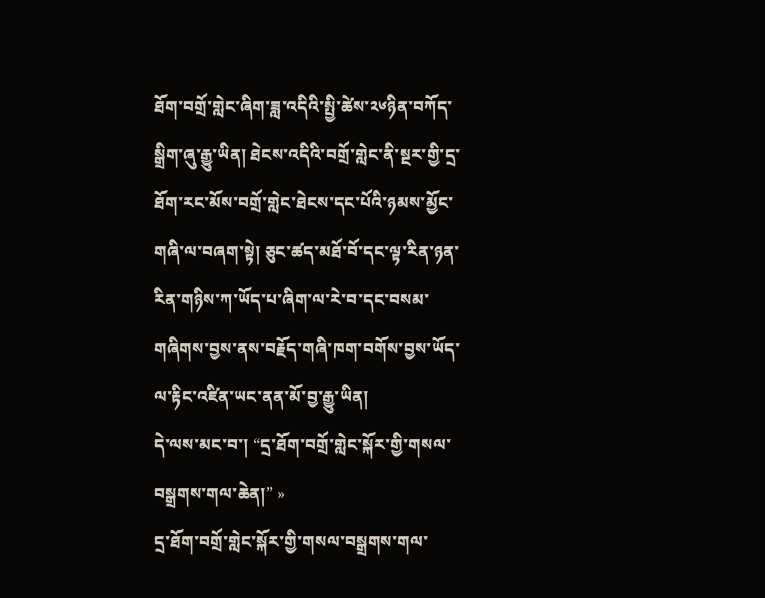ཐོག་བགྲོ་གླེང་ཞིག་ཟླ་འདིའི་སྤྱི་ཚེས་༢༦ཉིན་བཀོད་སྒྲིག་ཞུ་རྒྱུ་ཡིན། ཐེངས་འདིའི་བགྲོ་གླེང་ནི་སྔར་གྱི་དྲ་ཐོག་རང་མོས་བགྲོ་གླེང་ཐེངས་དང་པོའི་ཉམས་མྱོང་གཞི་ལ་བཞག་སྟེ། ཅུང་ཚད་མཐོ་བོ་དང་ལྟ་རིན་ཉན་རིན་གཉིས་ཀ་ཡོད་པ་ཞིག་ལ་རེ་བ་དང་བསམ་གཞིགས་བྱས་ནས་བརྗོད་གཞི་ཁག་བགོས་བྱས་ཡོད་ལ་རྟིང་འཛིན་ཡང་ནན་མོ་བྱ་རྒྱུ་ཡིན།
དེ་ལས་མང་བ་། “དྲ་ཐོག་བགྲོ་གླེང་སྐོར་གྱི་གསལ་བསྒྲགས་གལ་ཆེན།” »
དྲ་ཐོག་བགྲོ་གླེང་སྐོར་གྱི་གསལ་བསྒྲགས་གལ་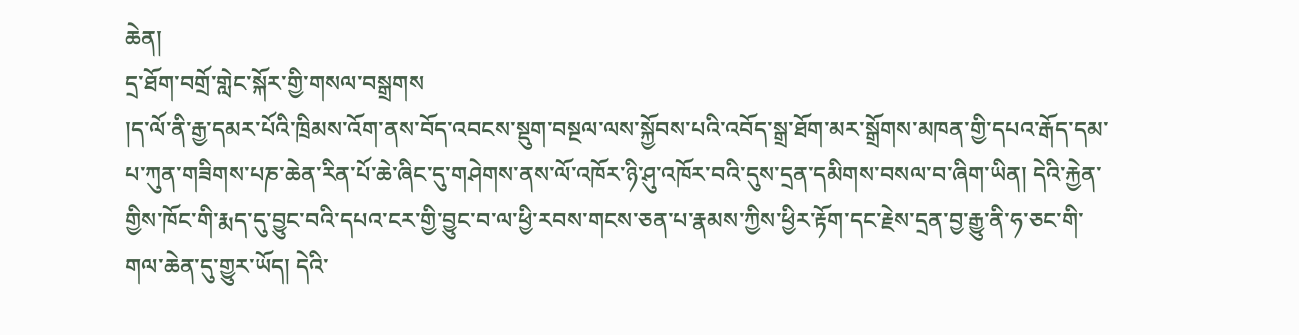ཆེན།
དྲ་ཐོག་བགྲོ་གླེང་སྐོར་གྱི་གསལ་བསྒྲགས
།ད་ལོ་ནི་རྒྱ་དམར་པོའི་ཁྲིམས་འོག་ནས་བོད་འབངས་སྡུག་བསྔལ་ལས་སྐྱོབས་པའི་འབོད་སྒྲ་ཐོག་མར་སྒྲོགས་མཁན་གྱི་དཔའ་རྒོད་དམ་པ་ཀུན་གཟིགས་པཎ་ཆེན་རིན་པོ་ཆེ་ཞིང་དུ་གཤེགས་ནས་ལོ་འཁོར་ཉི་ཤུ་འཁོར་བའི་དུས་དྲན་དམིགས་བསལ་བ་ཞིག་ཡིན། དེའི་རྐྱེན་གྱིས་ཁོང་གི་རྨད་དུ་བྱུང་བའི་དཔའ་ངར་གྱི་བྱུང་བ་ལ་ཕྱི་རབས་གངས་ཅན་པ་རྣམས་ཀྱིས་ཕྱིར་རྟོག་དང་རྗེས་དྲན་བྱ་རྒྱུ་ནི་ཧ་ཅང་གི་གལ་ཆེན་དུ་གྱུར་ཡོད། དེའི་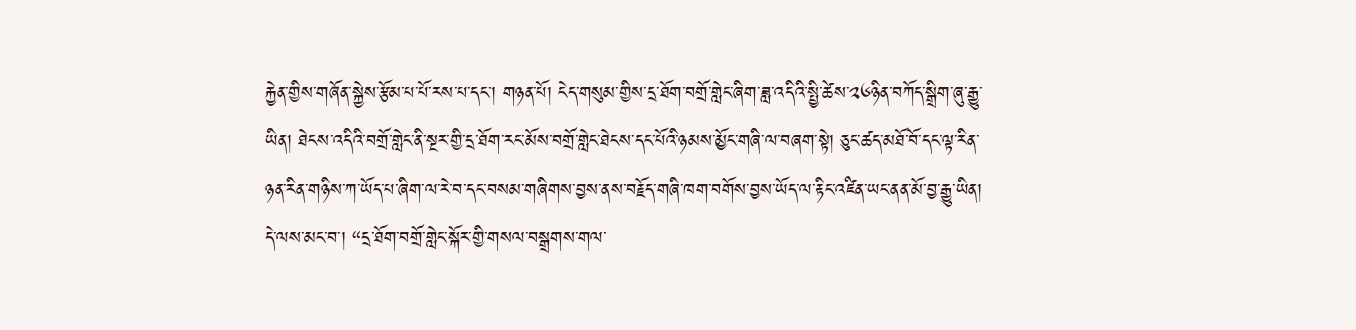རྐྱེན་གྱིས་གཞོན་སྐྱེས་རྩོམ་པ་པོ་རས་པ་དང་། གཉན་པོ། ངེད་གསུམ་གྱིས་དྲ་ཐོག་བགྲོ་གླེང་ཞིག་ཟླ་འདིའི་སྤྱི་ཚེས་༢༦ཉིན་བཀོད་སྒྲིག་ཞུ་རྒྱུ་ཡིན། ཐེངས་འདིའི་བགྲོ་གླེང་ནི་སྔར་གྱི་དྲ་ཐོག་རང་མོས་བགྲོ་གླེང་ཐེངས་དང་པོའི་ཉམས་མྱོང་གཞི་ལ་བཞག་སྟེ། ཅུང་ཚད་མཐོ་བོ་དང་ལྟ་རིན་ཉན་རིན་གཉིས་ཀ་ཡོད་པ་ཞིག་ལ་རེ་བ་དང་བསམ་གཞིགས་བྱས་ནས་བརྗོད་གཞི་ཁག་བགོས་བྱས་ཡོད་ལ་རྟིང་འཛིན་ཡང་ནན་མོ་བྱ་རྒྱུ་ཡིན།
དེ་ལས་མང་བ་། “དྲ་ཐོག་བགྲོ་གླེང་སྐོར་གྱི་གསལ་བསྒྲགས་གལ་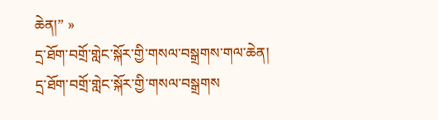ཆེན།” »
དྲ་ཐོག་བགྲོ་གླེང་སྐོར་གྱི་གསལ་བསྒྲགས་གལ་ཆེན།
དྲ་ཐོག་བགྲོ་གླེང་སྐོར་གྱི་གསལ་བསྒྲགས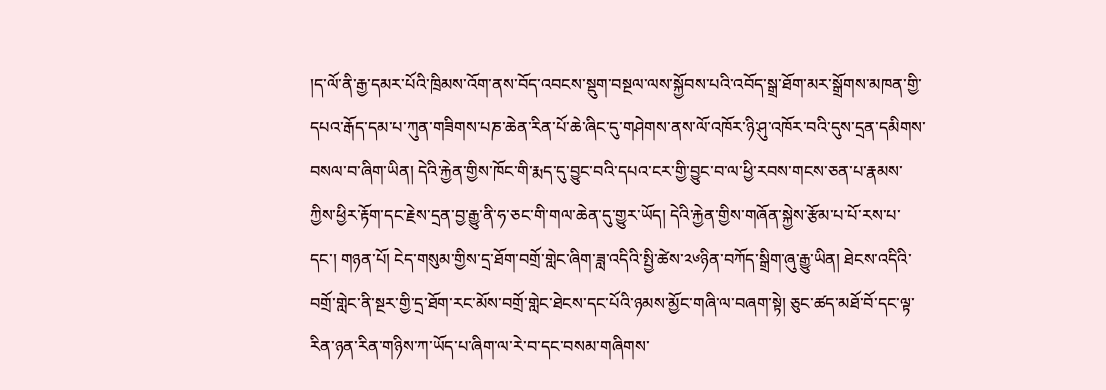།ད་ལོ་ནི་རྒྱ་དམར་པོའི་ཁྲིམས་འོག་ནས་བོད་འབངས་སྡུག་བསྔལ་ལས་སྐྱོབས་པའི་འབོད་སྒྲ་ཐོག་མར་སྒྲོགས་མཁན་གྱི་དཔའ་རྒོད་དམ་པ་ཀུན་གཟིགས་པཎ་ཆེན་རིན་པོ་ཆེ་ཞིང་དུ་གཤེགས་ནས་ལོ་འཁོར་ཉི་ཤུ་འཁོར་བའི་དུས་དྲན་དམིགས་བསལ་བ་ཞིག་ཡིན། དེའི་རྐྱེན་གྱིས་ཁོང་གི་རྨད་དུ་བྱུང་བའི་དཔའ་ངར་གྱི་བྱུང་བ་ལ་ཕྱི་རབས་གངས་ཅན་པ་རྣམས་ཀྱིས་ཕྱིར་རྟོག་དང་རྗེས་དྲན་བྱ་རྒྱུ་ནི་ཧ་ཅང་གི་གལ་ཆེན་དུ་གྱུར་ཡོད། དེའི་རྐྱེན་གྱིས་གཞོན་སྐྱེས་རྩོམ་པ་པོ་རས་པ་དང་། གཉན་པོ། ངེད་གསུམ་གྱིས་དྲ་ཐོག་བགྲོ་གླེང་ཞིག་ཟླ་འདིའི་སྤྱི་ཚེས་༢༦ཉིན་བཀོད་སྒྲིག་ཞུ་རྒྱུ་ཡིན། ཐེངས་འདིའི་བགྲོ་གླེང་ནི་སྔར་གྱི་དྲ་ཐོག་རང་མོས་བགྲོ་གླེང་ཐེངས་དང་པོའི་ཉམས་མྱོང་གཞི་ལ་བཞག་སྟེ། ཅུང་ཚད་མཐོ་བོ་དང་ལྟ་རིན་ཉན་རིན་གཉིས་ཀ་ཡོད་པ་ཞིག་ལ་རེ་བ་དང་བསམ་གཞིགས་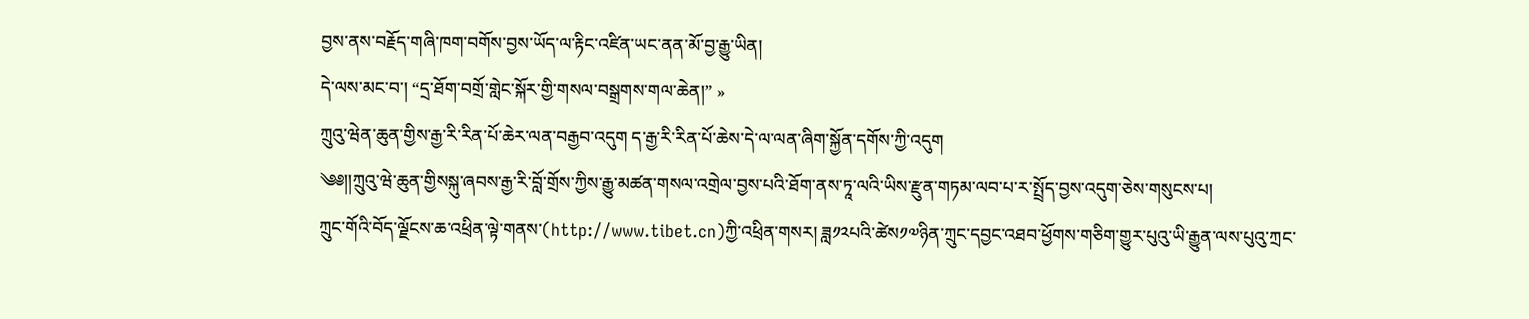བྱས་ནས་བརྗོད་གཞི་ཁག་བགོས་བྱས་ཡོད་ལ་རྟིང་འཛིན་ཡང་ནན་མོ་བྱ་རྒྱུ་ཡིན།
དེ་ལས་མང་བ་། “དྲ་ཐོག་བགྲོ་གླེང་སྐོར་གྱི་གསལ་བསྒྲགས་གལ་ཆེན།” »
ཀྲུའུ་ཝེན་ཆུན་གྱིས་རྒྱ་རི་རིན་པོ་ཆེར་ལན་བརྒྱབ་འདུག ད་རྒྱ་རི་རིན་པོ་ཆེས་དེ་ལ་ལན་ཞིག་སྐྱོན་དགོས་ཀྱི་འདུག
༄༅།།ཀྲུའུ་ཝེ་ཆུན་གྱིསསྐུ་ཞབས་རྒྱ་རི་བློ་གྲོས་ཀྱིས་རྒྱུ་མཚན་གསལ་འགྲེལ་བྱས་པའི་ཐོག་ནས་ཏཱ་ལའི་ཡིས་རྫུན་གཏམ་ལབ་པ་ར་སྤྲོད་བྱས་འདུག་ཅེས་གསུངས་པ།
ཀྲུང་གོའི་བོད་ལྗོངས་ཆ་འཕྲིན་ལྟེ་གནས་(http://www.tibet.cn)ཀྱི་འཕྲིན་གསར། ཟླ༡༢པའི་ཚེས༡༧ཉིན་ཀྲུང་དབྱང་འཐབ་ཕྱོགས་གཅིག་གྱུར་པུའུ་ཡི་རྒྱུན་ལས་པུའུ་ཀྲང་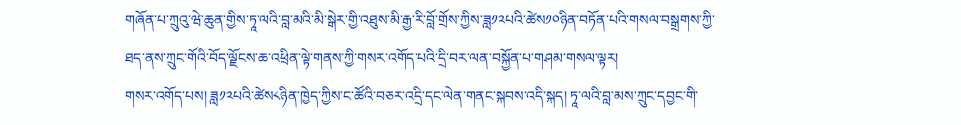གཞོན་པ་ཀྲུའུ་ཝེ་ཆུན་གྱིས་ཏཱ་ལའི་བླ་མའི་མི་སྒེར་གྱི་འཐུས་མི་རྒྱ་རི་བློ་གྲོས་ཀྱིས་ཟླ༡༢པའི་ཚེས༡༠ཉིན་བཏོན་པའི་གསལ་བསྒྲགས་ཀྱི་ཐད་ནས་ཀྲུང་གོའི་བོད་ལྗོངས་ཆ་འཕྲིན་ལྟེ་གནས་ཀྱི་གསར་འགོད་པའི་དྲི་བར་ལན་བསྐྱོན་པ་གཤམ་གསལ་ལྟར།
གསར་འགོད་པས། ཟླ༡༢པའི་ཚེས༨ཉིན་ཁྱེད་ཀྱིས་ང་ཚོའི་བཅར་འདྲི་དང་ལེན་གནང་སྐབས་འདི་སྐད། ཏཱ་ལའི་བླ་མས་ཀྲུང་དབྱང་གི་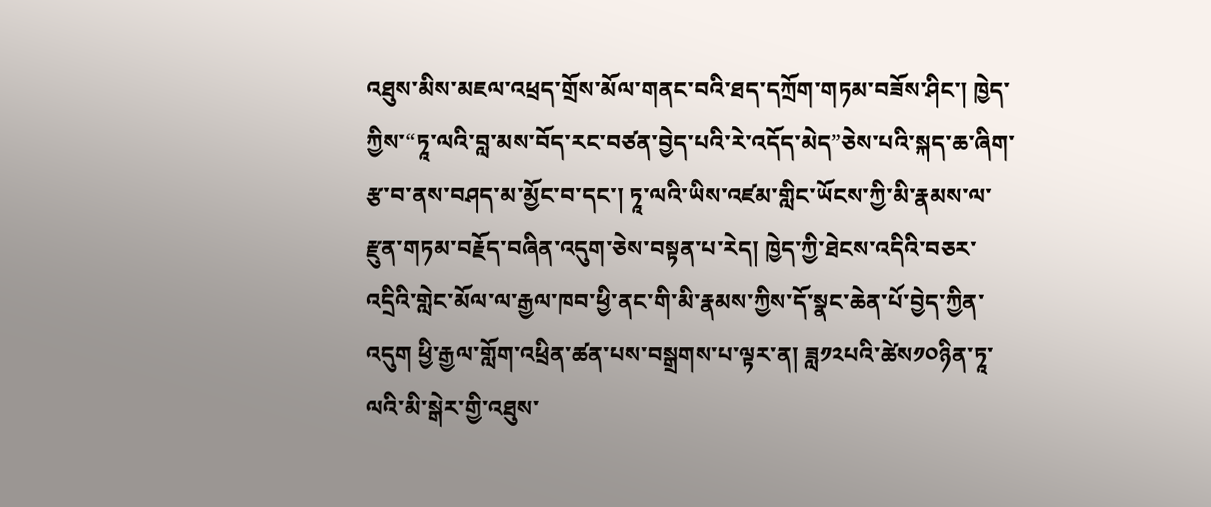འཐུས་མིས་མཇལ་འཕྲད་གྲོས་མོལ་གནང་བའི་ཐད་དཀྲོག་གཏམ་བཟོས་ཤིང་། ཁྱེད་ཀྱིས་“ཏཱ་ལའི་བླ་མས་བོད་རང་བཙན་བྱེད་པའི་རེ་འདོད་མེད”ཅེས་པའི་སྐད་ཆ་ཞིག་རྩ་བ་ནས་བཤད་མ་མྱོང་བ་དང་། ཏཱ་ལའི་ཡིས་འཛམ་གླིང་ཡོངས་ཀྱི་མི་རྣམས་ལ་རྫུན་གཏམ་བརྗོད་བཞིན་འདུག་ཅེས་བསྟན་པ་རེད། ཁྱེད་ཀྱི་ཐེངས་འདིའི་བཅར་འདྲིའི་གླེང་མོལ་ལ་རྒྱལ་ཁབ་ཕྱི་ནང་གི་མི་རྣམས་ཀྱིས་དོ་སྣང་ཆེན་པོ་བྱེད་ཀྱིན་འདུག ཕྱི་རྒྱལ་གློག་འཕྲིན་ཚན་པས་བསྒྲགས་པ་ལྟར་ན། ཟླ༡༢པའི་ཚེས༡༠ཉིན་ཏཱ་ལའི་མི་སྒེར་གྱི་འཐུས་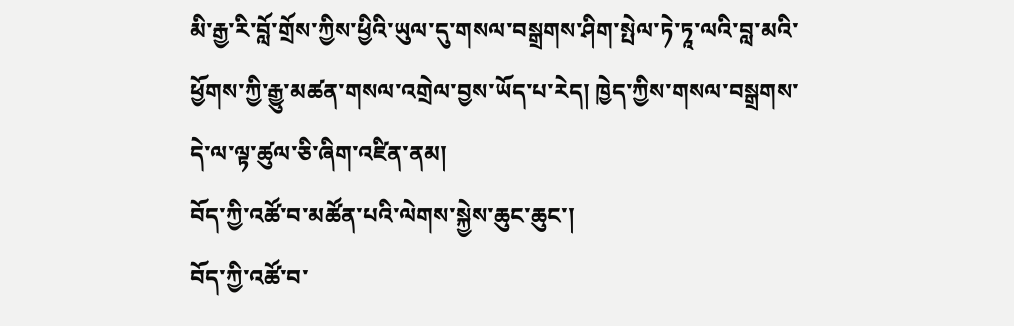མི་རྒྱ་རི་བློ་གྲོས་ཀྱིས་ཕྱིའི་ཡུལ་དུ་གསལ་བསྒྲགས་ཤིག་སྤེལ་ཏེ་ཏཱ་ལའི་བླ་མའི་ཕྱོགས་ཀྱི་རྒྱུ་མཚན་གསལ་འགྲེལ་བྱས་ཡོད་པ་རེད། ཁྱེད་ཀྱིས་གསལ་བསྒྲགས་དེ་ལ་ལྟ་ཚུལ་ཅི་ཞིག་འཛིན་ནམ།
བོད་ཀྱི་འཚོ་བ་མཚོན་པའི་ལེགས་སྐྱེས་ཆུང་ཆུང་།
བོད་ཀྱི་འཚོ་བ་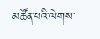མཚོན་པའི་ལེགས་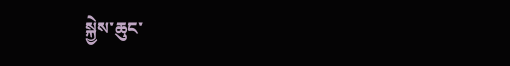སྐྱེས་ཆུང་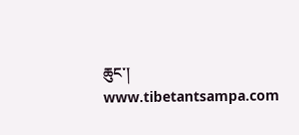ཆུང་། www.tibetantsampa.com